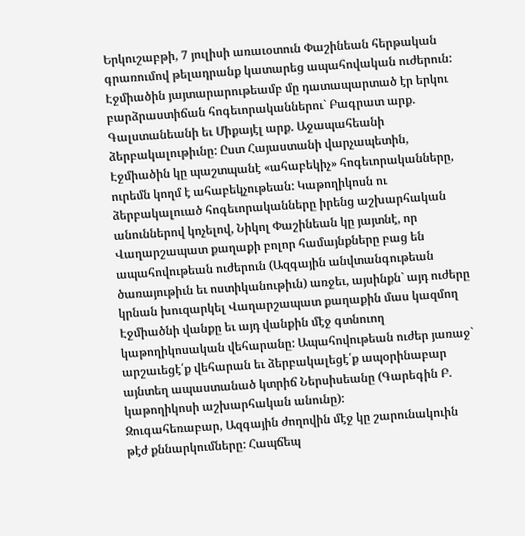Երկուշաբթի, 7 յուլիսի առաւօտուն Փաշինեան հերթական գրառումով թելադրանք կատարեց ապահովական ուժերուն: Էջմիածին յայտարարութեամբ մը դատապարտած էր երկու բարձրաստիճան հոգեւորականներու` Բագրատ արք. Գալստանեանի եւ Միքայէլ արք. Աջապահեանի ձերբակալութիւնը: Ըստ Հայաստանի վարչապետին, Էջմիածին կը պաշտպանէ «ահաբեկիչ» հոգեւորականները, ուրեմն կողմ է ահաբեկչութեան: Կաթողիկոսն ու ձերբակալուած հոգեւորականները իրենց աշխարհական անուններով կոչելով, Նիկոլ Փաշինեան կը յայտնէ, որ Վաղարշապատ քաղաքի բոլոր համայնքները բաց են ապահովութեան ուժերուն (Ազգային անվտանգութեան ծառայութիւն եւ ոստիկանութիւն) առջեւ, այսինքն` այդ ուժերը կրնան խուզարկել Վաղարշապատ քաղաքին մաս կազմող Էջմիածնի վանքը եւ այդ վանքին մէջ գտնուող կաթողիկոսական վեհարանը: Ապահովութեան ուժեր յառաջ` արշաւեցէ՛ք վեհարան եւ ձերբակալեցէ՛ք ապօրինաբար այնտեղ ապաստանած կտրիճ Ներսիսեանը (Գարեգին Բ. կաթողիկոսի աշխարհական անունը):
Զուգահեռաբար, Ազգային ժողովին մէջ կը շարունակուին թէժ քննարկումները: Հապճեպ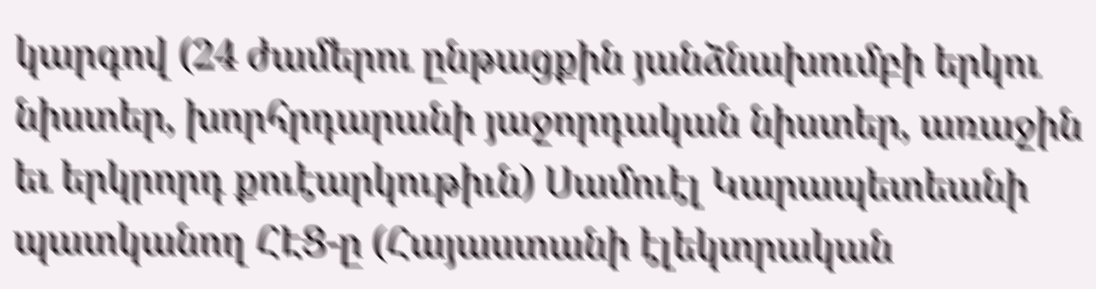կարգով (24 ժամերու ընթացքին յանձնախումբի երկու նիստեր, խորհրդարանի յաջորդական նիստեր, առաջին եւ երկրորդ քուէարկութիւն) Սամուէլ Կարապետեանի պատկանող ՀԷՑ-ը (Հայաստանի էլեկտրական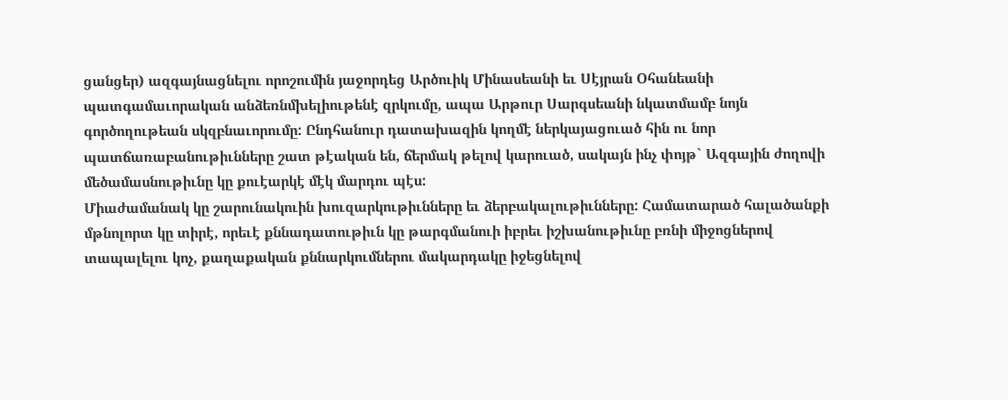ցանցեր) ազգայնացնելու որոշումին յաջորդեց Արծուիկ Մինասեանի եւ Սէյրան Օհանեանի պատգամաւորական անձեռնմխելիութենէ զրկումը, ապա Արթուր Սարգսեանի նկատմամբ նոյն գործողութեան սկզբնաւորումը: Ընդհանուր դատախազին կողմէ ներկայացուած հին ու նոր պատճառաբանութիւնները շատ թէական են, ճերմակ թելով կարուած, սակայն ինչ փոյթ` Ազգային ժողովի մեծամասնութիւնը կը քուէարկէ մէկ մարդու պէս:
Միաժամանակ կը շարունակուին խուզարկութիւնները եւ ձերբակալութիւնները: Համատարած հալածանքի մթնոլորտ կը տիրէ, որեւէ քննադատութիւն կը թարգմանուի իբրեւ իշխանութիւնը բռնի միջոցներով տապալելու կոչ, քաղաքական քննարկումներու մակարդակը իջեցնելով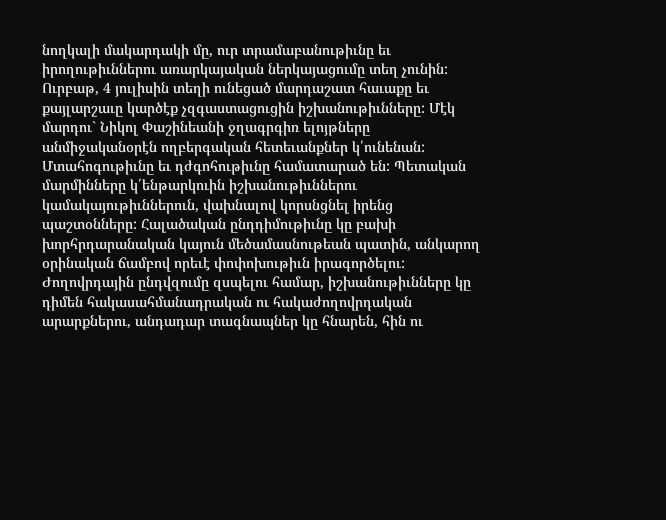նողկալի մակարդակի մը, ուր տրամաբանութիւնը եւ իրողութիւններու առարկայական ներկայացումը տեղ չունին:
Ուրբաթ, 4 յուլիսին տեղի ունեցած մարդաշատ հաւաքը եւ քայլարշաւը կարծէք չզգաստացուցին իշխանութիւնները: Մէկ մարդու` Նիկոլ Փաշինեանի ջղագրգիռ ելոյթները անմիջականօրէն ողբերգական հետեւանքներ կ՛ունենան: Մտահոգութիւնը եւ դժգոհութիւնը համատարած են: Պետական մարմինները կ՛ենթարկուին իշխանութիւններու կամակայութիւններուն, վախնալով կորսնցնել իրենց պաշտօնները: Հալածական ընդդիմութիւնը կը բախի խորհրդարանական կայուն մեծամասնութեան պատին, անկարող օրինական ճամբով որեւէ փոփոխութիւն իրագործելու: Ժողովրդային ընդվզումը զսպելու համար, իշխանութիւնները կը դիմեն հակասահմանադրական ու հակաժողովրդական արարքներու, անդադար տագնապներ կը հնարեն, հին ու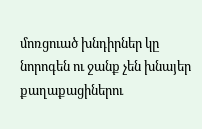մոռցուած խնդիրներ կը նորոգեն ու ջանք չեն խնայեր քաղաքացիներու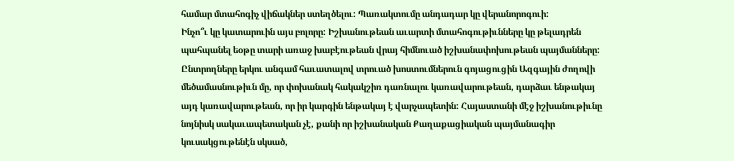համար մտահոգիչ վիճակներ ստեղծելու: Պառակտումը անդադար կը վերանորոգուի:
Ինչո՞ւ կը կատարուին այս բոլորը: Իշխանութեան աւարտի մտահոգութիւնները կը թելադրեն պահպանել եօթը տարի առաջ խաբէութեան վրայ հիմնուած իշխանափոխութեան պայմանները: Ընտրողները երկու անգամ հաւատալով տրուած խոստումներուն գոյացուցին Ազգային ժողովի մեծամասնութիւն մը, որ փոխանակ հակակշիռ դառնալու կառավարութեան, դարձաւ ենթակայ այդ կառավարութեան, որ իր կարգին ենթակայ է վարչապետին: Հայաստանի մէջ իշխանութիւնը նոյնիսկ սակաւապետական չէ, քանի որ իշխանական Քաղաքացիական պայմանագիր կուսակցութենէն սկսած,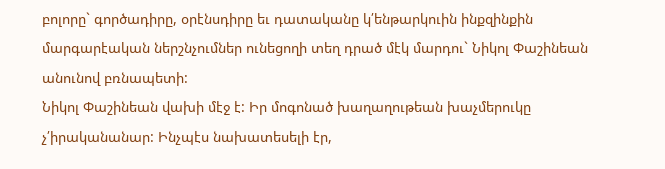բոլորը` գործադիրը, օրէնսդիրը եւ դատականը կ՛ենթարկուին ինքզինքին մարգարէական ներշնչումներ ունեցողի տեղ դրած մէկ մարդու` Նիկոլ Փաշինեան անունով բռնապետի:
Նիկոլ Փաշինեան վախի մէջ է: Իր մոգոնած խաղաղութեան խաչմերուկը չ՛իրականանար: Ինչպէս նախատեսելի էր,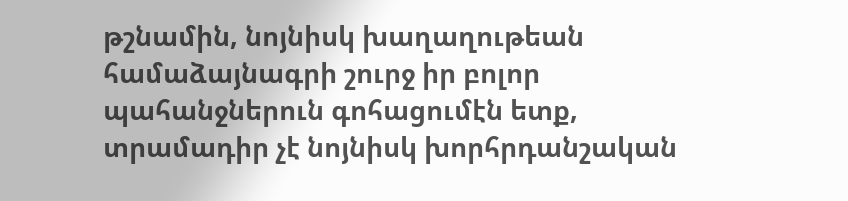թշնամին, նոյնիսկ խաղաղութեան համաձայնագրի շուրջ իր բոլոր պահանջներուն գոհացումէն ետք, տրամադիր չէ նոյնիսկ խորհրդանշական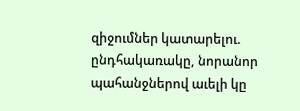զիջումներ կատարելու. ընդհակառակը, նորանոր պահանջներով աւելի կը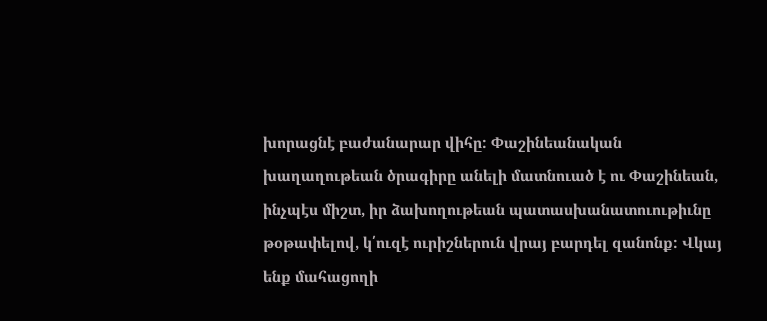խորացնէ բաժանարար վիհը: Փաշինեանական խաղաղութեան ծրագիրը անելի մատնուած է ու Փաշինեան, ինչպէս միշտ, իր ձախողութեան պատասխանատուութիւնը թօթափելով, կ՛ուզէ ուրիշներուն վրայ բարդել զանոնք: Վկայ ենք մահացողի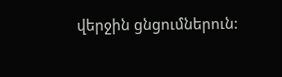վերջին ցնցումներուն: